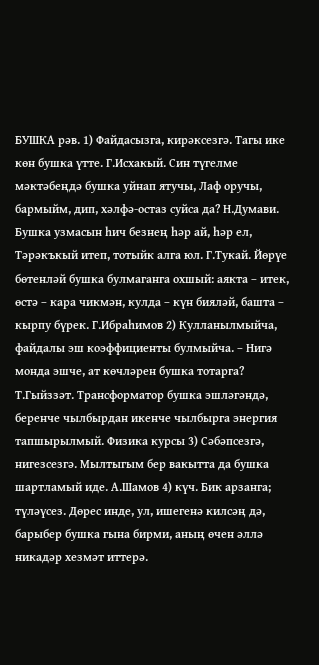БУШКА рәв. 1) Файдасызга, кирәксезгә. Тагы ике көн бушка үтте. Г.Исхакый. Син түгелме мәктәбеңдә бушка уйнап ятучы, Лаф оручы, бармыйм, дип, хәлфә-остаз суйса да? Н.Думави. Бушка узмасын һич безнең һәр ай, һәр ел, Тәрәкъкый итеп, тотыйк алга юл. Г.Тукай. Йөрүе бөтенләй бушка булмаганга охшый: аякта – итек, өстә – кара чикмән, кулда – күн бияләй, башта – кырпу бүрек. Г.Ибраһимов 2) Кулланылмыйча, файдалы эш коэффициенты булмыйча. – Нигә монда эшче, ат көчләрен бушка тотарга? Т.Гыйззәт. Трансформатор бушка эшләгәндә, беренче чылбырдан икенче чылбырга энергия тапшырылмый. Физика курсы 3) Сәбәпсезгә, нигезсезгә. Мылтыгым бер вакытта да бушка шартламый иде. А.Шамов 4) күч. Бик арзанга; түләүсез. Дөрес инде, ул, ишегенә килсәң дә, барыбер бушка гына бирми, аның өчен әллә никадәр хезмәт иттерә.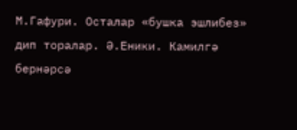М.Гафури. Осталар «бушка эшлибез» дип торалар. Ә.Еники. Камилгә бернәрсә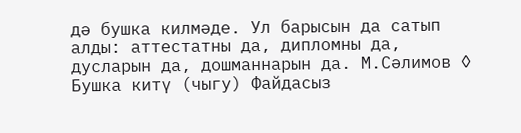дә бушка килмәде. Ул барысын да сатып алды: аттестатны да, дипломны да, дусларын да, дошманнарын да. М.Сәлимов ◊ Бушка китү (чыгу) Файдасыз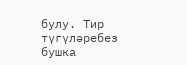булу. Тир түгүләребез бушка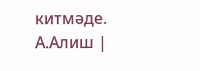китмәде. А.Алиш |